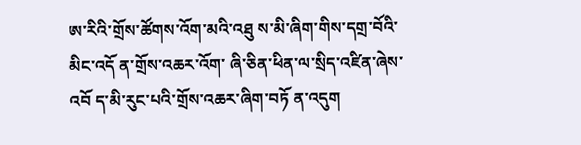ཨ་རིའི་གྲོས་ཚོགས་འོག་མའི་འཐུ ས་མི་ཞིག་གིས་དགྲ་བོའི་མིང་འདོ ན་གྲོས་འཆར་འོག་ ཞི་ཅིན་ཕིན་ལ་སྲིད་འཛིན་ཞེས་འབོ ད་མི་རུང་པའི་གྲོས་འཆར་ཞིག་བཏོ ན་འདུག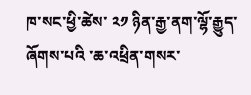ཁ་སང་ཕྱི་ཚེས་ ༢༡ ཉིན་རྒྱ་ནག་ལྷོ་རྒྱུད་ཞོགས་པའི ་ཆ་འཕྲིན་གསར་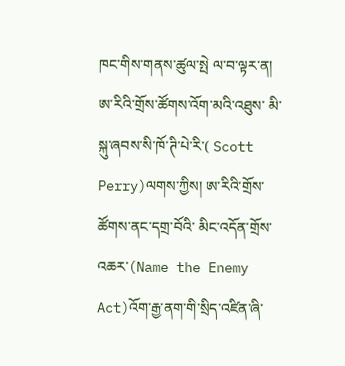ཁང་གིས་གནས་ཚུལ་སྤེ ལ་བ་ལྟར་ན། ཨ་རིའི་གྲོས་ཚོགས་འོག་མའི་འཐུས་ མི་སྐུ་ཞབས་སི་ཁོ་ཊི་པེ་རི་( Scott Perry)ལགས་ཀྱིས། ཨ་རིའི་གྲོས་ཚོགས་ནང་དགྲ་བོའི་ མིང་འདོན་གྲོས་འཆར་(Name the Enemy Act)འོག་རྒྱ་ནག་གི་སྲིད་འཛིན་ཞི་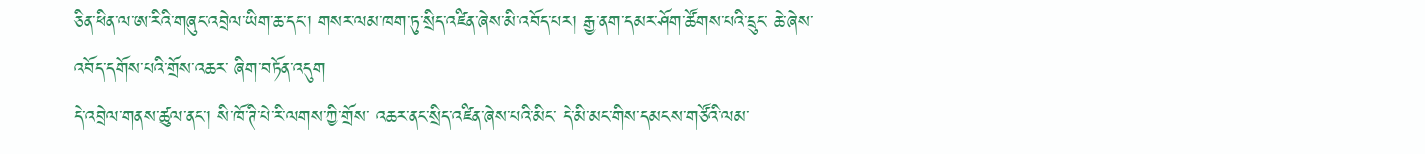ཅིན་ཕིན་ལ་ཨ་རིའི་གཞུང་འབྲེལ་ཡིག་ཆ་དང་། གསར་ལམ་ཁག་ཏུ་སྲིད་འཛིན་ཞེས་མི་འབོད་པར། རྒྱ་ནག་དམར་ཤོག་ཚོགས་པའི་དྲུང་ ཆེ་ཞེས་འབོད་དགོས་པའི་གྲོས་འཆར་ ཞིག་བཏོན་འདུག
དེ་འབྲེལ་གནས་ཚུལ་ནང་། སི་ཁོ་ཊི་པེ་རི་ལགས་ཀྱི་གྲོས་ འཆར་ནང་སྲིད་འཛིན་ཞེས་པའི་མིང་ དེ་མི་མང་གིས་དམངས་གཙོའི་ལམ་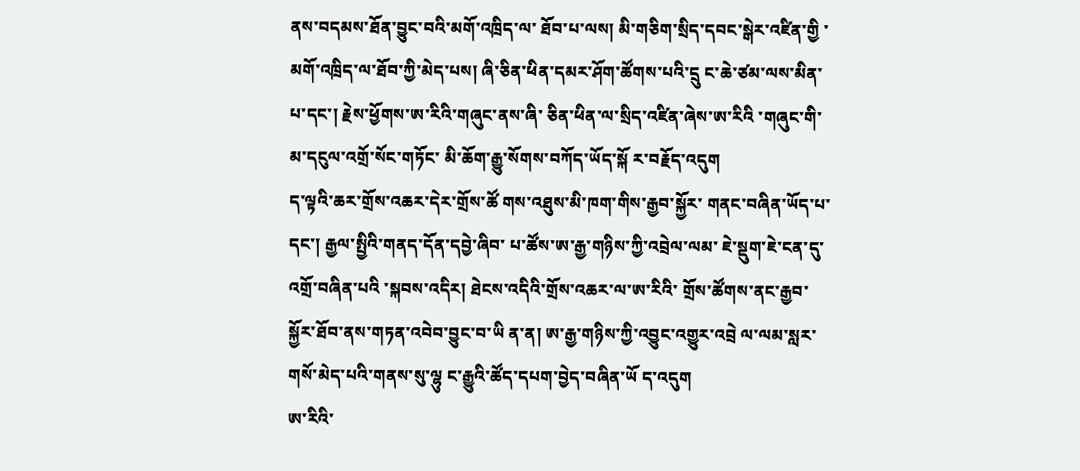ནས་བདམས་ཐོན་བྱུང་བའི་མགོ་འཁྲིད་ལ་ ཐོབ་པ་ལས། མི་གཅིག་སྲིད་དབང་སྒེར་འཛིན་གྱི ་མགོ་འཁྲིད་ལ་ཐོབ་ཀྱི་མེད་པས། ཞི་ཅིན་ཕིན་དམར་ཤོག་ཚོགས་པའི་དྲུ ང་ཆེ་ཙམ་ལས་མིན་པ་དང་། རྗེས་ཕྱོགས་ཨ་རིའི་གཞུང་ནས་ཞི་ ཅིན་ཕིན་ལ་སྲིད་འཛིན་ཞེས་ཨ་རིའི ་གཞུང་གི་མ་དངུལ་འགྲོ་སོང་གཏོང་ མི་ཆོག་རྒྱུ་སོགས་བཀོད་ཡོད་སྐོ ར་བརྗོད་འདུག
ད་ལྟའི་ཆར་གྲོས་འཆར་དེར་གྲོས་ཚོ གས་འཐུས་མི་ཁག་གིས་རྒྱབ་སྐྱོར་ གནང་བཞིན་ཡོད་པ་དང་། རྒྱལ་སྤྱིའི་གནད་དོན་དབྱེ་ཞིབ་ པ་ཚོས་ཨ་རྒྱ་གཉིས་ཀྱི་འབྲེལ་ལམ་ ཇེ་སྡུག་ཇེ་ངན་དུ་འགྲོ་བཞིན་པའི ་སྐབས་འདིར། ཐེངས་འདིའི་གྲོས་འཆར་ལ་ཨ་རིའི་ གྲོས་ཚོགས་ནང་རྒྱབ་སྐྱོར་ཐོབ་ནས་གཏན་འབེབ་བྱུང་བ་ཡི ན་ན། ཨ་རྒྱ་གཉིས་ཀྱི་འབྱུང་འགྱུར་འབྲེ ལ་ལམ་སླར་གསོ་མེད་པའི་གནས་སུ་ལྷུ ང་རྒྱུའི་ཚོད་དཔག་བྱེད་བཞིན་ཡོ ད་འདུག
ཨ་རིའི་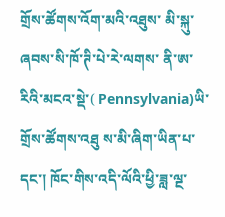གྲོས་ཚོགས་འོག་མའི་འཐུས་ མི་སྐུ་ཞབས་སི་ཁོ་ཊི་པེ་རེ་ལགས་ ནི་ཨ་རིའི་མངའ་སྡེ་( Pennsylvania)ཡི་གྲོས་ཚོགས་འཐུ ས་མི་ཞིག་ཡིན་པ་དང་། ཁོང་གིས་འདི་ལོའི་ཕྱི་ཟླ་ལྔ་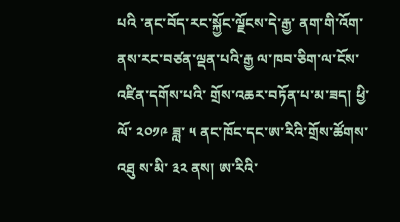པའི ་ནང་བོད་རང་སྐྱོང་ལྗོངས་དེ་རྒྱ་ ནག་གི་འོག་ནས་རང་བཙན་ལྡན་པའི་རྒྱ ལ་ཁབ་ཅིག་ལ་ངོས་འཛིན་དགོས་པའི་ གྲོས་འཆར་བཏོན་པ་མ་ཟད། ཕྱི་ལོ་ ༢༠༡༩ ཟླ་ ༥ ནང་ཁོང་དང་ཨ་རིའི་གྲོས་ཚོགས་འཐུ ས་མི་ ༣༢ ནས། ཨ་རིའི་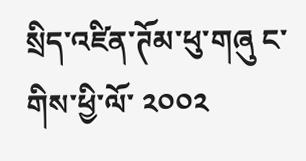སྲིད་འཛིན་ཊོམ་ཕུ་གཞུ ང་གིས་ཕྱི་ལོ་ ༢༠༠༢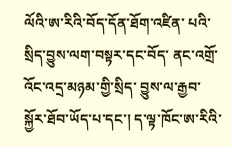ལོའི་ཨ་རིའི་བོད་དོན་ཐོག་འཛིན་ པའི་སྲིད་བྱུས་ལག་བསྟར་དང་བོད་ ནང་འགྲོ་འོང་འདྲ་མཉམ་གྱི་སྲིད་ བྱུས་ལ་རྒྱབ་སྐྱོར་ཐོབ་ཡོད་པ་དང་། ད་ལྟ་ཁོང་ཨ་རིའི་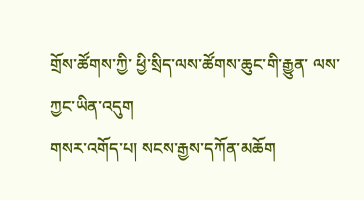གྲོས་ཚོགས་ཀྱི་ ཕྱི་སྲིད་ལས་ཚོགས་ཆུང་གི་རྒྱུན་ ལས་ཀྱང་ཡིན་འདུག
གསར་འགོད་པ། སངས་རྒྱས་དཀོན་མཆོག